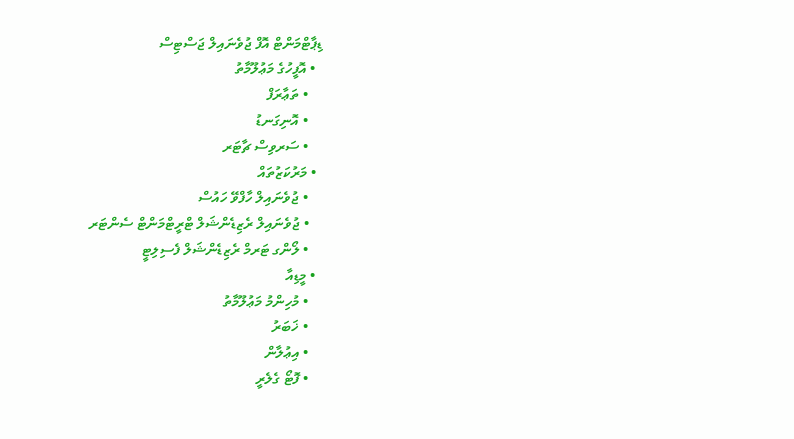ޑިޕާޓްމަންޓް އޮފް ޖުވެނައިލް ޖަސްޓިސް
  • އޮފީހުގެ މަޢުލޫމާތު
    • ތަޢާރަފް
    • އޮނިގަނޑު
    • ސަރވިސް ޗާޓަރ
  • މަރުކަޒުތައް
    • ޖުވެނައިލް ހާފްވޭ ހައުސް
    • ޖުވެނައިލް ރެޒިޑެންޝަލް ޓްރީޓްމަންޓް ސެންޓަރ
    • ލޯންގ ޓަރމް ރެޒިޑެންޝަލް ފެސިލިޓީ
  • މީޑިއާ
    • މުހިންމު މަޢުލޫމާތު
    • ޚަބަރު
    • އިޢުލާން
    • ފޮޓޯ ގެލެރީ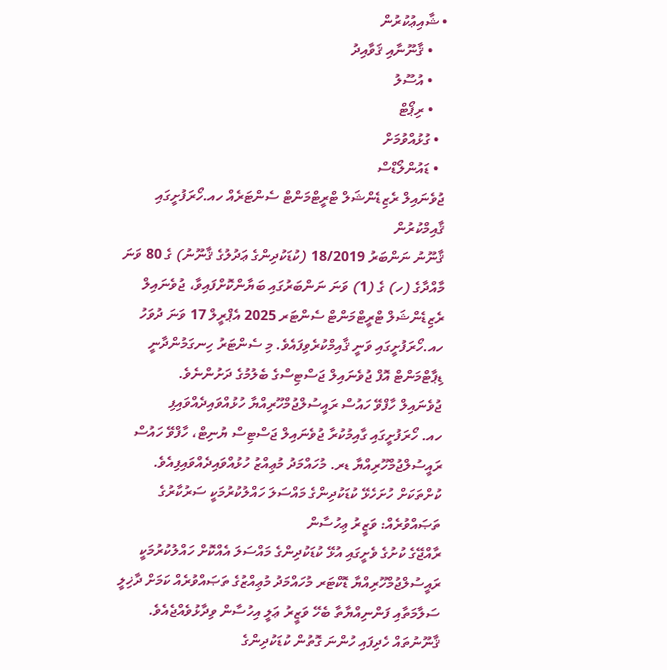• ޝާއިޢުކުރުން
    • ޤާނޫނާއި ޤަވާއިދު
    • އުސޫލު
    • ރިޕޯޓް
  • ގުޅުއްވުމަށް
  • ޑައުންލޯޑްސް
ޖުވެނައިލް ރެޒިޑެންޝަލް ޓްރީޓްމަންޓް ސެންޓަރެއް ހއ.ހޯރަފުށީގައި ޤާއިމްކުރުން
ޤާނޫނު ނަންބަރު 18/2019 (ކުޑަކުދިންގެ ޢަދުލުގެ ޤާނޫނު) ގެ 80 ވަނަ މާއްދާގެ (ހ) ގެ (1) ވަނަ ނަންބަރުގައި ބަޔާންކޮށްފައިވާ، ޖުވެނައިލް ރެޒިޑެންޝަލް ޓްރީޓްމަންޓް ސެންޓަރ 2025 އެޕްރީލް 17 ވަނަ ދުވަހު ހއ.ހޯރަފުށީގައި ވަނީ ޤާއިމްކުރެވިފައެވެ. މި ސެންޓަރު ހިނގަމުންދާނީ ޑިޕާޓްމަންޓް އޮފް ޖުވެނައިލް ޖަސްޓިސްގެ ބެލުމުގެ ދަށުންނެވެ.
ޖުވެނައިލް ހާފްވޭ ހައުސް ރައީސުލްޖުމްހޫރިއްޔާ ހުޅުއްވައިދެއްވައިފި
ހއ. ހޯރަފުށީގައި ގާއިމުކުރާ ޖުވެނައިލް ޖަސްޓިސް ޔުނިޓް، ހާފްވޭ ހައުސް ރައީސުލްޖުމްހޫރިއްޔާ ޑރ. މުހައްމަދު މުޢިއްޒު ހުޅުއްވައިދެއްވައިފިއެވެ.
ކުށްތަކަށް ހުށަހެޅޭ ކުޑަކުދިންގެ މައްސަލަ ހައްލުކުރުމަކީ ސަރުކާރުގެ ތަޞައްވުރެއް: ވަޒީރު ޢިހުސާން
ރާއްޖޭގެ ކުށުގެ ވެށީގައި އުޅޭ ކުޑަކުދިންގެ މައްސަލަ އެއްކޮށް ހައްލުކުރުމަކީ ރައީސުލްޖުމްހޫރިއްޔާ ޑޮކްޓަރ މުހައްމަދު މުޢިއްޒުގެ ތަޞައްވުރެއް ކަމަށް ދާޚިލީ ސަލާމަތާއި ފަންނިއްޔާތާ ބެހޭ ވަޒީރު ޢަލީ އިހުސާން ވިދާޅުވެއްޖެއެވެ.
ޤާނޫނުތައް ހެދިފައި ހުންނަ ގޮތުން ކުޑަކުދިންގެ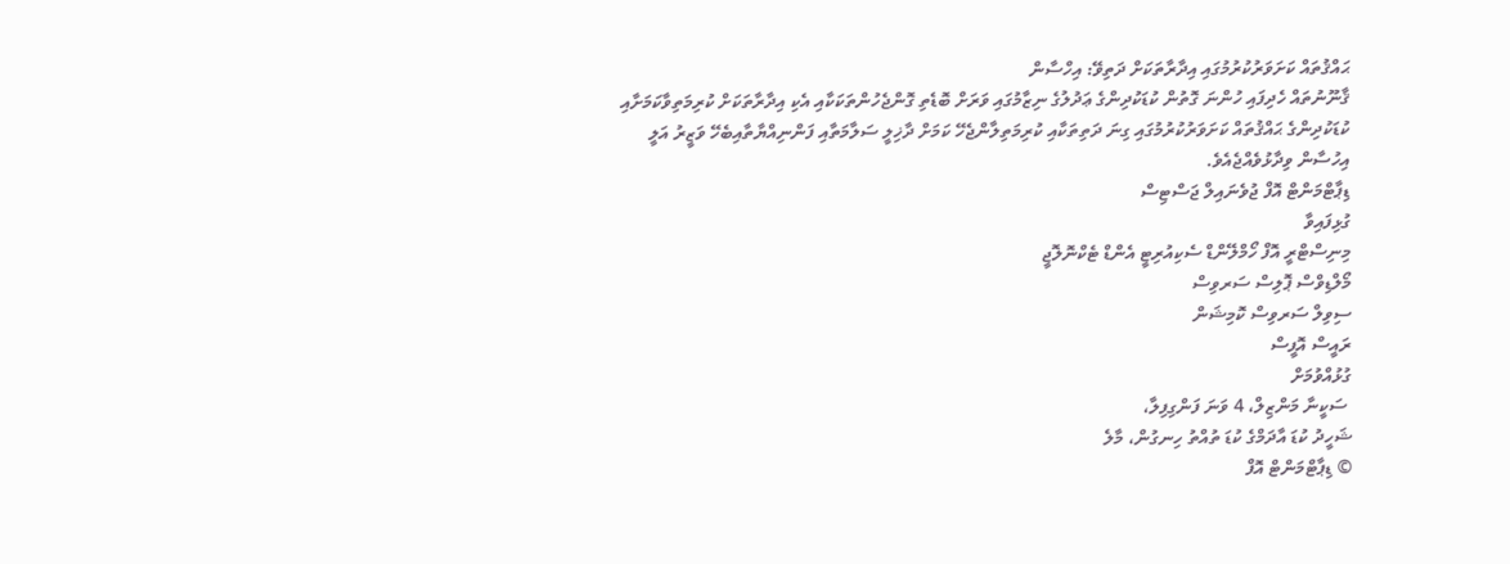ޙައްޤުތައް ކަށަވަރުކުރުމުގައި އިދާރާތަކަށް ދަތިވޭ: އިހްސާން
ޤާނޫނުތައް ހެދިފައި ހުންނަ ގޮތުން ކުޑަކުދިންގެ ޢަދުލުގެ ނިޒާމުގައި ވަރަށް ބޮޑެތި ގޮންޖެހުންތަކަކާއި އެކި އިދާރާތަކަށް ކުރިމަތިވާކަމަށާއި ކުޑަކުދިންގެ ޙައްޤުތައް ކަށަވަރުކުރުމުގައި ގިނަ ދަތިތަކާއި ކުރިމަތިލާންޖެހޭ ކަމަށް ދާޚިލީ ސަލާމަތާއި ފަންނިއްޔާތާއިބެހޭ ވަޒީރު އަލީ އިހުސާން ވިދާޅުވެއްޖެއެވެ.
ޑިޕާޓްމަންޓް އޮފް ޖުވެނައިލް ޖަސްޓިސް
ގުޅިފައިވާ
މިނިސްޓްރީ އޮފް ހޯމްލޭންޑް ސެކިއުރިޓީ އެންޑް ޓެކްނޮލޮޖީ
މޯލްޑިވްސް ޕޮލިސް ސަރވިސް
ސިވިލް ސަރވިސް ކޮމިޝަން
ރައީސް އޮފީސް
ގުޅުއްވުމަށް
 ސަކީނާ މަންޒިލް، 4 ވަނަ ފަންގިފިލާ،
ޝަހީދު ކުޑަ އާދަމްގެ ކުޑަ ތުއްތު ހިނގުން، މާލެ
© ޑިޕާޓްމަންޓް އޮފް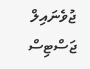ޖުވެނައިލް ޖަސްޓިސް